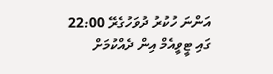އަންނަ ހުކުރު ދުވަހުގެރޭ 22:00 ގައި ޓީވީއެމް އިން ދެއްކުމަށް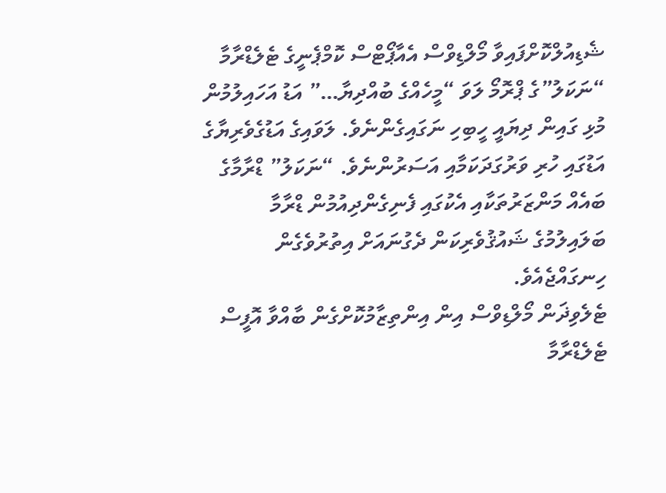ޝެޑިއުލްކޮށްފައިވާ މޯލްޑިވްސް އެއާޕޯޓްސް ކޮމްޕެނީގެ ޓެލެޑްރާމާ “ނަކަލު”ގެ ޕްރޮމޯ ލަވަ “މީހެއްގެ ބުއްދިޔާ…” އަޑު އަހައިލުމުން މުޅި ގައިން ދިޔައީ ހީބިހި ނަގައިގެންނެވެ. ލަވައިގެ އަޑުގެވެރިޔާގެ އަޑުގައި ހުރި ވަރުގަދަކަމާއި އަސަރުންނެވެ. “ނަކަލު” ޑްރާމާގެ ބައެއް މަންޒަރުތަކާއި އެކުގައި ފެނިގެންދިއުމުން ޑްރާމާ ބަލައިލުމުގެ ޝައުޤުވެރިކަން ދެގުނައަށް އިތުރުވެގެން ހިނގައްޖެއެވެ.
ޓެލެވިޛަން މޯލްޑިވްސް އިން އިންތިޒާމުކޮށްގެން ބާއްވާ އޮފީސް ޓެލެޑްރާމާ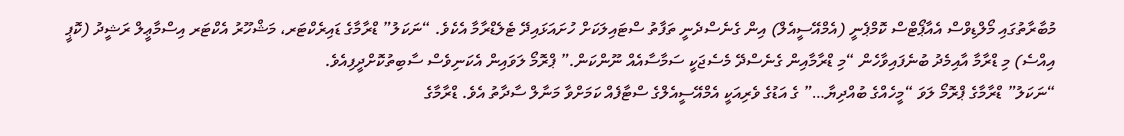މުބާރާތުގައި މޯލްޑިވްސް އެއާޕޯޓްސް ކޮމްޕެނީ (އެމްއޭސީއެލް) އިން ގެނެސްދެނީ ތަފާތު ސްޓައިލަކަށް ހުށައަޅައިދޭ ޓެލެޑްރާމާ އެކެވެ. “ނަކަލު” ޑްރާމާގެ ޑައިރެކްޓަރ، މަޝްހޫރު އެކްޓަރ އިސްމާޢީލް ރަޝީދު (ކޮޕީ އިއްސެ) މި ޑްރާމާ އާއިމެދު ބުނެފައިވާހެން “މި ޑްރާމާއިން ގެނެސްދޭ މެސެޖަކީ ސަމާސާއެއް ނޫންކަން.” ޕްރޮމޯ ލަވައިން އެކަނިވެސް ސާބިތުކޮށްދީފިއެވެ.
“ނަކަލު” ޑްރާމާގެ ޕްރޮމޯ ލަވަ “މީހެއްގެ ބުއްދިޔާ…” ގެ އަޑުގެ ވެރިއަކީ އެމްއޭސީއެލްގެ ސްޓާފެއް ކަމަށްވާ މަނާލް ސާދާތު އެވެ. ޑްރާމާގެ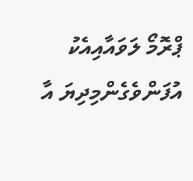ޕްރޮމޯ ލަވައާއިއެކު އުފަންވެގެންމިދިޔަ އާ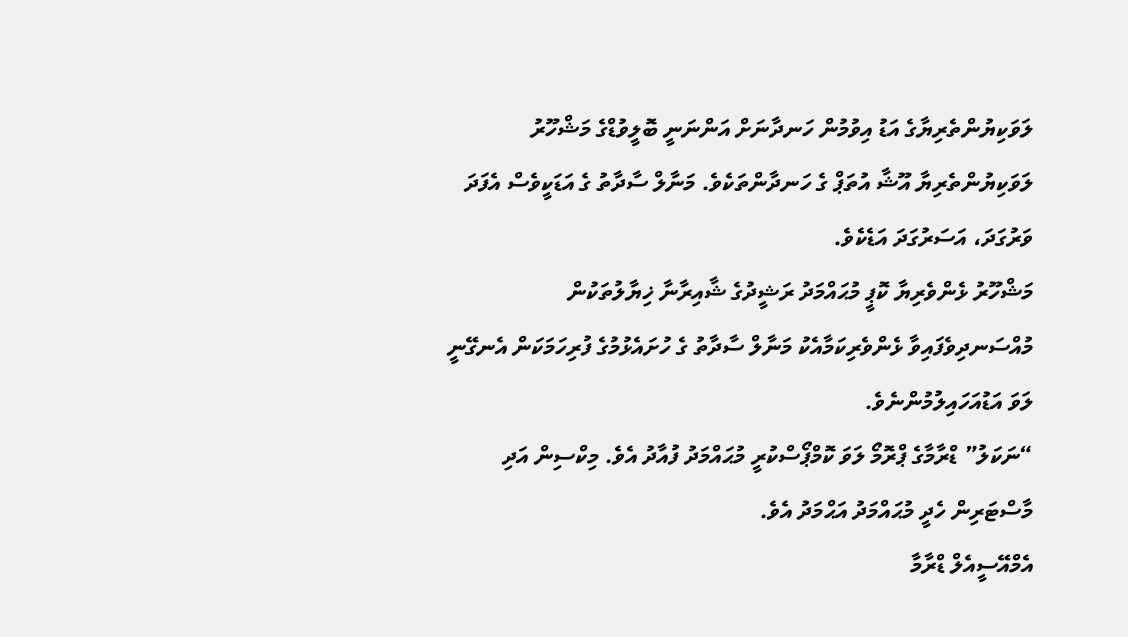ލަވަކިޔުންތެރިޔާގެ އަޑު އިވުމުން ހަނދާނަށް އަންނަނީ ބޮލީވުޑްގެ މަޝްހޫރު ލަވަކިޔުންތެރިޔާ އޫޝާ އުތަޕް ގެ ހަނދާންތަކެވެ. މަނާލް ސާދާތު ގެ އަޑަކީވެސް އެފަދަ ވަރުގަދަ، އަސަރުގަދަ އަޑެކެވެ.
މަޝްހޫރު ޅެންވެރިޔާ ކޮޕީ މުޙައްމަދު ރަޝީދުގެ ޝާއިރާނާ ޚިޔާލުތަކުން މުއްސަނދިވެފައިވާ ޅެންވެރިކަމާއެކު މަނާލް ސާދާތު ގެ ހުށައެޅުމުގެ ފުރިހަމަކަން އެނގޭނީ ލަވަ އަޑުއަހައިލުމުންނެވެ.
“ނަކަލު” ޑްރާމާގެ ޕްރޮމޯ ލަވަ ކޮމްޕޯސްކުރީ މުޙައްމަދު ފުއާދު އެވެ. މިކްސިން އަދި މާސްޓަރިން ހެދީ މުޙައްމަދު އަޙްމަދު އެވެ.
އެމްއޭސީއެލް ޑްރާމާ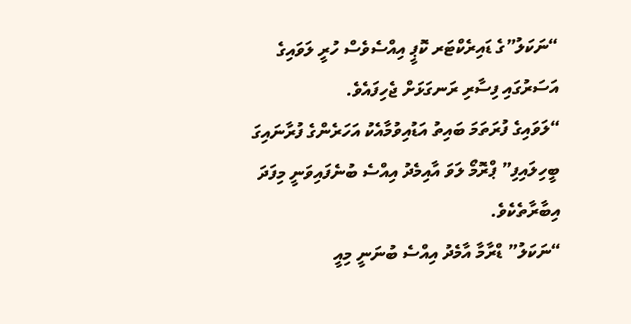“ނަކަލު”ގެ ޑައިރެކްޓަރ ކޮޕީ އިއްސެވެސް ހުރީ ލަވައިގެ އަސަރުގައި ފިސާރި ރަނގަޅަށް ޖެހިފައެވެ.
“ލަވައިގެ ފުރަތަމަ ބައިތު އަޑުއިވުމާއެކު އަހަރެންގެ ފުރާނައިގަ ބީހިލައިފި” ޕްރޮމޯ ލަވަ އާއިމެދު އިއްސެ ބުނެފައިވަނީ މިފަދަ އިބާރާތެކެވެ.
“ނަކަލު” ޑްރާމާ އާމެދު އިއްސެ ބުނަނީ މިއީ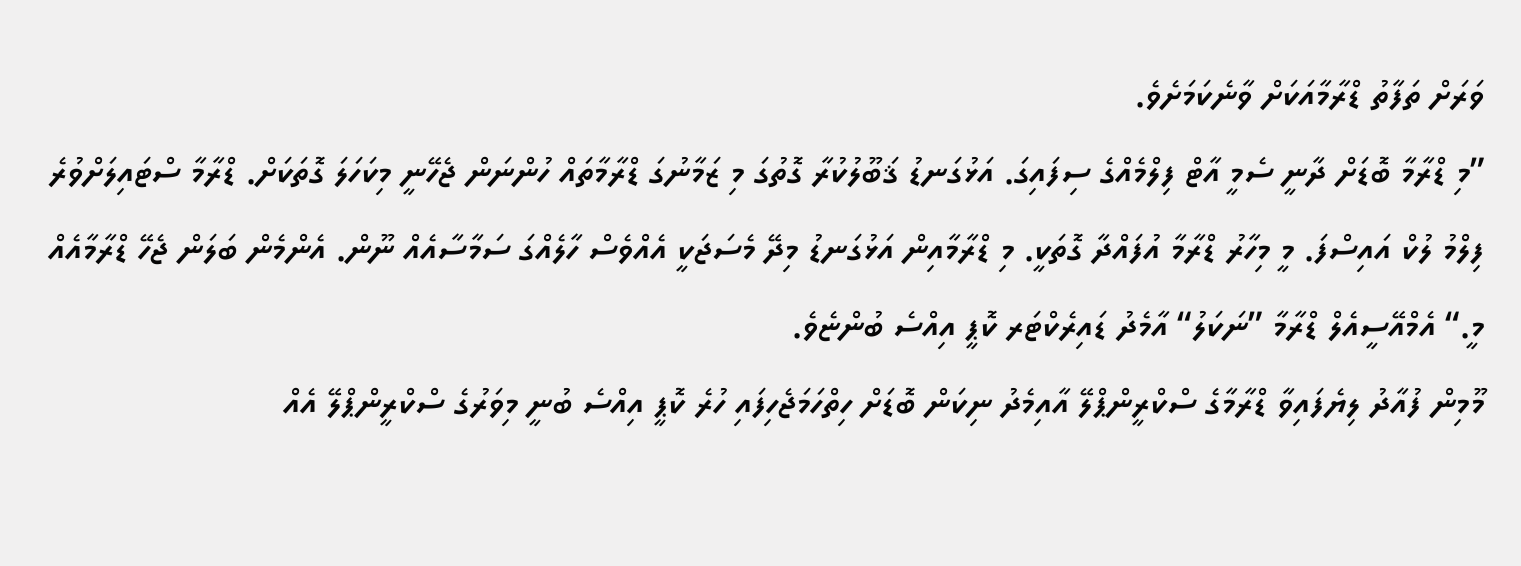ވަރަށް ތަފާތު ޑްރާމާއަކަށް ވާނެކަމަށެވެ.
”މި ޑްރާމާ ބޮޑަށް ދާނީ ސެމީ އާޓް ފިލްމެއްގެ ސިފައިގަ. އަޅުގަނޑު ޤަބޫލުކުރާ ގޮތުގަ މި ޒަމާނުގަ ޑްރާމާތައް ހުންނަން ޖެހޭނީ މިކަހަލަ ގޮތަކަށް. ޑްރާމާ ސްޓައިލަށްވުރެ ފިލްމު ލުކް އައިސްފަ. މީ މިހާރު ޑްރާމާ އުފައްދާ ގޮތަކީ. މި ޑްރާމާއިން އަޅުގަނޑު މިދޭ މެސަޖަކީ އެއްވެސް ހާލެއްގަ ސަމާސާއެއް ނޫން. އެންމެން ބަލަން ޖެހޭ ޑްރާމާއެއް މީ.“ އެމްއޭސީއެލް ޑްރާމާ ”ނަކަލު“ އާމެދު ޑައިރެކްޓަރ ކޮޕީ އިއްސެ ބުންޏެވެ.
މޫމިން ފުއާދު ލިޔެފައިވާ ޑްރާމާގެ ސްކްރީންޕްލޭ އާއިމެދު ނިކަން ބޮޑަށް ހިތްހަމަޖެހިފައި ހުރެ ކޮޕީ އިއްސެ ބުނީ މިވަރުގެ ސްކްރީންޕްލޭ އެއް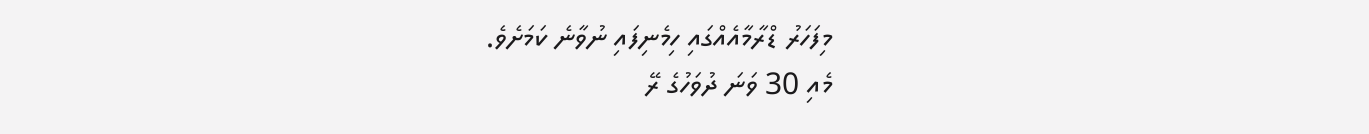މިފަހަރު ޑްރާމާއެއްގައި ހިމެނިފައި ނުވާނެ ކަމަށެވެ.
މެއި 30 ވަނަ ދުވަހުގެ ރޭ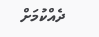ދެއްކުމަށް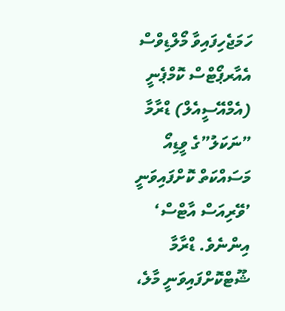ހަމަޖެހިފައިވާ މޯލްޑިވްސް އެއާރޕޯޓްސް ކޮމްޕެނީ (އެމްއޭސީއެލް) ޑްރާމާ ”ނަކަލު”ގެ ވީޑިއޯ މަސައްކަތް ކޮށްފައިވަނީ ’ވޭރިއަސް އާޓްސް‘ އިންނެވެ. ޑްރާމާ ޝޫޓްކޮށްފައިވަނީ މާލެ،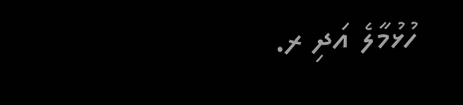ހުޅުމާލެ އަދި ރ.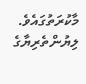މާކުރަތުގައެވެ.
ލިޔުންތެރިޔާގެ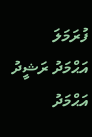ފުރަމަލަ
އަޙްމަދު ރަޝީދު
އަޙްމަދު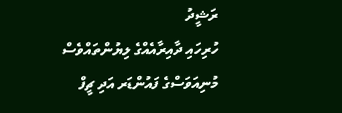ރަޝީދު
ހުރިހައި ދާއިރާއެއްގެ ލިޔުންތައްވެސް މުނިއަވަސްގެ ފައުންޑަރ އަދި ޗީފް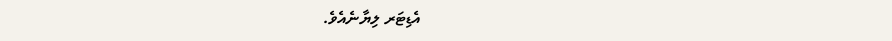އެޑިޓަރ ލިޔާނެއެވެ.